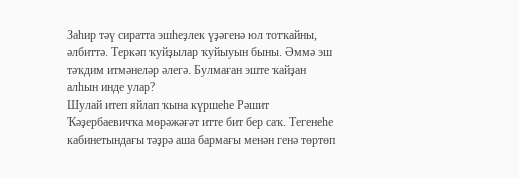Заһир тәү сиратта эшһеҙлек үҙәгенә юл тотҡайны, әлбиттә. Теркәп ҡуйҙылар ҡуйыуын быны. Әммә эш тәҡдим итмәнеләр әлегә. Булмаған эште ҡайҙан алһын инде улар?
Шулай итеп яйлап ҡына күршеһе Рәшит Ҡәҙербаевичҡа мөрәжәғәт итте бит бер саҡ. Тегенеһе кабинетындағы тәҙрә аша бармағы менән генә төртөп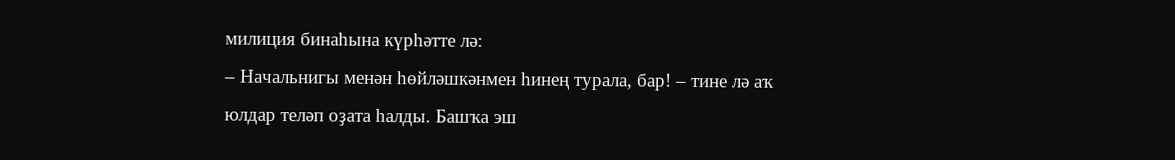милиция бинаһына күрһәтте лә:
– Начальнигы менән һөйләшкәнмен һинең турала, бар! – тине лә аҡ юлдар теләп оҙата һалды. Башҡа эш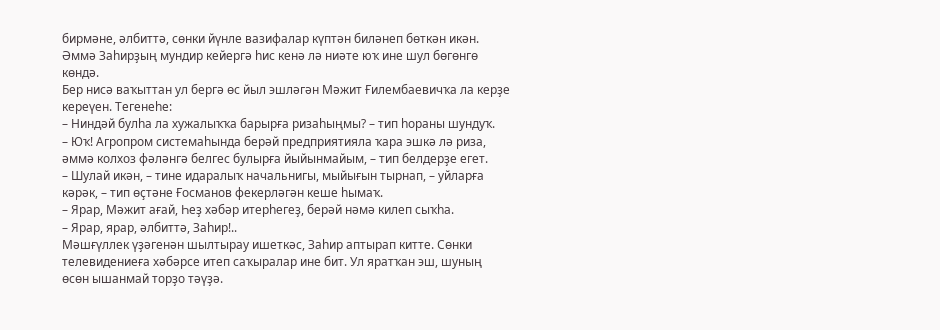бирмәне, әлбиттә, сөнки йүнле вазифалар күптән биләнеп бөткән икән. Әммә Заһирҙың мундир кейергә һис кенә лә ниәте юҡ ине шул бөгөнгө көндә.
Бер нисә ваҡыттан ул бергә өс йыл эшләгән Мәжит Ғилембаевичҡа ла керҙе кереүен. Тегенеһе:
– Ниндәй булһа ла хужалыҡҡа барырға ризаһыңмы? – тип һораны шундуҡ.
– Юҡ! Агропром системаһында берәй предприятияла ҡара эшкә лә риза, әммә колхоз фәләнгә белгес булырға йыйынмайым, – тип белдерҙе егет.
– Шулай икән, – тине идаралыҡ начальнигы, мыйығын тырнап, – уйларға кәрәк, – тип өҫтәне Ғосманов фекерләгән кеше һымаҡ.
– Ярар, Мәжит ағай, Һеҙ хәбәр итерһегеҙ, берәй нәмә килеп сыҡһа.
– Ярар, ярар, әлбиттә, Заһир!..
Мәшғүллек үҙәгенән шылтырау ишеткәс, Заһир аптырап китте. Сөнки телевидениеға хәбәрсе итеп саҡыралар ине бит. Ул яратҡан эш, шуның өсөн ышанмай торҙо тәүҙә.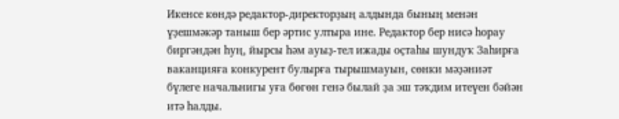Икенсе көндә редактор-директорҙың алдында бының менән үҙешмәкәр таныш бер әртис ултыра ине. Редактор бер нисә һорау биргәндән һуң, йырсы һәм ауыҙ-тел ижады оҫтаһы шундуҡ Заһирға ваканцияға конкурент булырға тырышмауын, сөнки мәҙәниәт бүлеге начальнигы уға бөгөн генә былай ҙа эш тәҡдим итеүен бәйән итә һалды.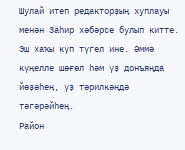Шулай итеп редакторҙың хуплауы менән Заһир хәбәрсе булып китте. Эш хаҡы күп түгел ине. Әммә күңелле шөғөл һәм үҙ донъяңда йөҙәһең, үҙ тәрилкәңдә тәгәрәйһең.
Район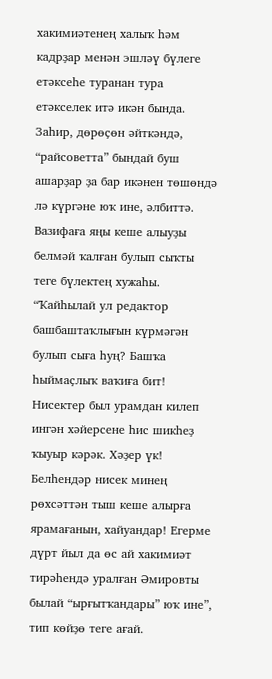хакимиәтенең халыҡ һәм кадрҙар менән эшләү бүлеге етәксеһе туранан тура етәкселек итә икән бында. Заһир, дөрөҫөн әйткәндә, “райсоветта” бындай буш ашарҙар ҙа бар икәнен төшөндә лә күргәне юҡ ине, әлбиттә. Вазифаға яңы кеше алыуҙы белмәй ҡалған булып сыҡты теге бүлектең хужаһы. “Ҡайһылай ул редактор башбаштаҡлығын күрмәгән булып сыға һуң? Башҡа һыймаҫлыҡ ваҡиға бит! Нисектер был урамдан килеп ингән хәйерсене һис шикһеҙ ҡыуыр кәрәк. Хәҙер үк! Белһендәр нисек минең рөхсәттән тыш кеше алырға ярамағанын, хайуандар! Егерме дүрт йыл да өс ай хакимиәт тирәһендә уралған Әмировты былай “ырғытҡандары” юҡ ине”, тип көйҙө теге ағай.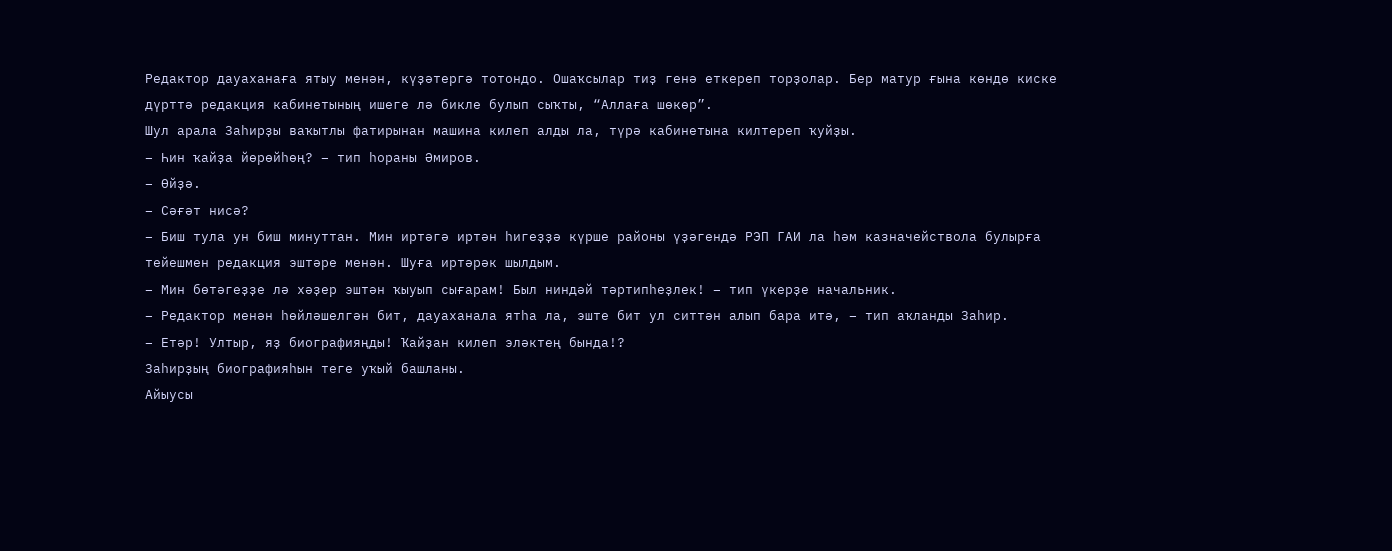Редактор дауаханаға ятыу менән, күҙәтергә тотондо. Ошаҡсылар тиҙ генә еткереп торҙолар. Бер матур ғына көндө киске дүрттә редакция кабинетының ишеге лә бикле булып сыҡты, “Аллаға шөкөр”.
Шул арала Заһирҙы ваҡытлы фатирынан машина килеп алды ла, түрә кабинетына килтереп ҡуйҙы.
– Һин ҡайҙа йөрөйһөң? – тип һораны Әмиров.
– Өйҙә.
– Сәғәт нисә?
– Биш тула ун биш минуттан. Мин иртәгә иртән һигеҙҙә күрше районы үҙәгендә РЭП ГАИ ла һәм казначействола булырға тейешмен редакция эштәре менән. Шуға иртәрәк шылдым.
– Мин бөтәгеҙҙе лә хәҙер эштән ҡыуып сығарам! Был ниндәй тәртипһеҙлек! – тип үкерҙе начальник.
– Редактор менән һөйләшелгән бит, дауаханала ятһа ла, эште бит ул ситтән алып бара итә, – тип аҡланды Заһир.
– Етәр! Ултыр, яҙ биографияңды! Ҡайҙан килеп эләктең бында!?
Заһирҙың биографияһын теге уҡый башланы.
Айыусы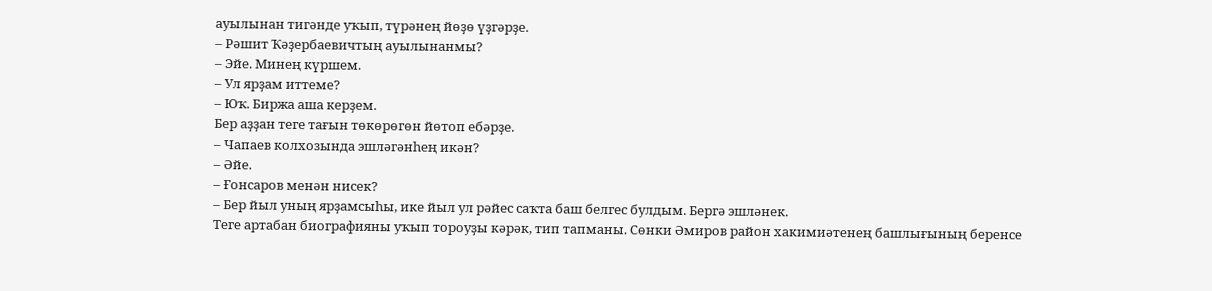ауылынан тигәнде уҡып, түрәнең йөҙө үҙгәрҙе.
– Рәшит Ҡәҙербаевичтың ауылынанмы?
– Эйе. Минең күршем.
– Ул ярҙам иттеме?
– Юҡ. Биржа аша керҙем.
Бер аҙҙан теге тағын төкөрөгөн йөтоп ебәрҙе.
– Чапаев колхозында эшләгәнһең икән?
– Әйе.
– Ғонсаров менән нисек?
– Бер йыл уның ярҙамсыһы, ике йыл ул рәйес саҡта баш белгес булдым. Бергә эшләнек.
Теге артабан биографияны уҡып тороуҙы кәрәк, тип тапманы. Сөнки Әмиров район хакимиәтенең башлығының беренсе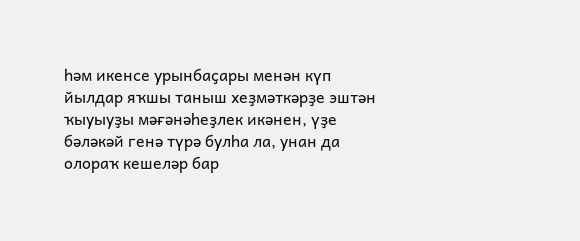һәм икенсе урынбаҫары менән күп йылдар яҡшы таныш хеҙмәткәрҙе эштән ҡыуыуҙы мәғәнәһеҙлек икәнен, үҙе бәләкәй генә түрә булһа ла, унан да олораҡ кешеләр бар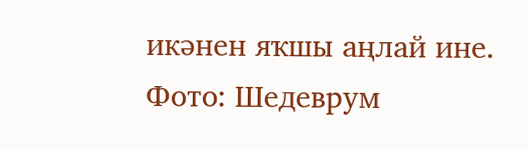икәнен яҡшы аңлай ине.
Фото: Шедеврум